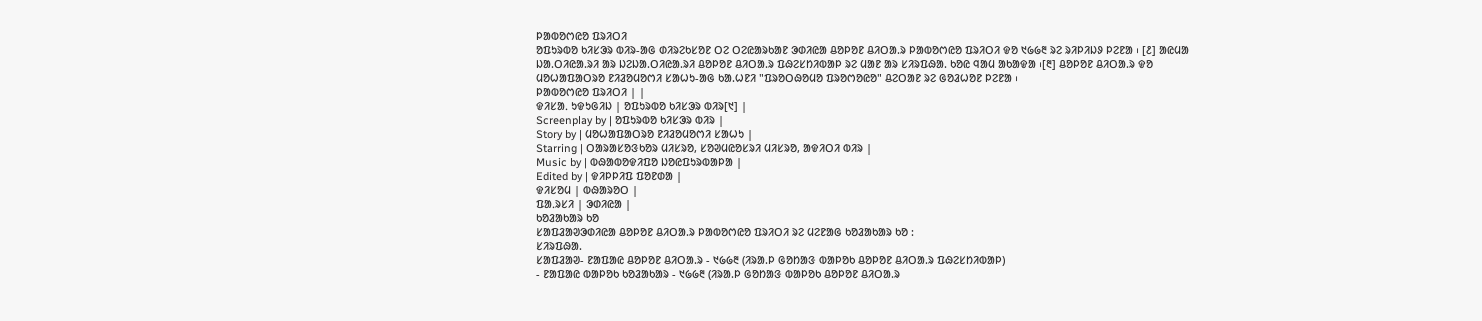ᱞᱟᱵᱚᱬᱭᱚ ᱯᱨᱤᱛᱤ
ᱚᱯᱩᱨᱵᱚ ᱠᱤᱥᱳᱨ ᱵᱤᱨ-ᱟᱜ ᱰᱤᱨᱮᱠᱥᱚᱱ ᱛᱮ ᱛᱮᱭᱟᱨᱠᱟᱱ ᱳᱰᱤᱭᱟ ᱪᱚᱞᱚᱱ ᱪᱤᱛᱟ.ᱨ ᱞᱟᱵᱚᱬᱭᱚ ᱯᱨᱤᱛᱤ ᱫᱚ ᱑᱙᱙᱓ ᱨᱮ ᱨᱤᱞᱤᱡᱽ ᱞᱮᱱᱟ ᱾ [᱒] ᱟᱭᱢᱟ ᱡᱟ.ᱛᱤᱭᱟ.ᱨᱤ ᱟᱨ ᱡᱮᱡᱟ.ᱛᱤᱭᱟ.ᱨᱤ ᱪᱚᱞᱚᱱ ᱪᱤᱛᱟ.ᱨ ᱯᱷᱮᱥᱴᱤᱵᱟᱞ ᱨᱮ ᱢᱟᱱ ᱟᱨ ᱥᱤᱨᱯᱷᱟ. ᱠᱚᱭ ᱧᱟᱢ ᱟᱠᱟᱫᱟ ᱾[᱓] ᱪᱚᱞᱚᱱ ᱪᱤᱛᱟ.ᱨ ᱫᱚ ᱢᱚᱦᱟᱯᱟᱛᱨᱚ ᱱᱤᱲᱚᱢᱚᱬᱤ ᱥᱟᱦᱩ-ᱟᱜ ᱠᱟ.ᱦᱱᱤ "ᱯᱨᱚᱛᱷᱚᱢᱚ ᱯᱨᱚᱬᱚᱭᱚ" ᱪᱮᱛᱟᱱ ᱨᱮ ᱜᱚᱲᱦᱚᱱ ᱞᱮᱱᱟ ᱾
ᱞᱟᱵᱚᱬᱭᱚ ᱯᱨᱤᱛᱤ | |
ᱫᱤᱥᱟᱹ ᱩᱫᱩᱜᱤᱡ | ᱚᱯᱩᱨᱵᱚ ᱠᱤᱥᱳᱨ ᱵᱤᱨ[᱑] |
Screenplay by | ᱚᱯᱩᱨᱵᱚ ᱠᱤᱥᱳᱨ ᱵᱤᱨ |
Story by | ᱢᱚᱦᱟᱯᱟᱛᱨᱚ ᱱᱤᱲᱚᱢᱚᱬᱤ ᱥᱟᱦᱩ |
Starring | ᱛᱟᱨᱟᱥᱚᱝᱠᱚᱨ ᱢᱤᱥᱨᱚ, ᱥᱚᱣᱢᱭᱚᱥᱨᱤ ᱢᱤᱥᱨᱚ, ᱟᱫᱤᱛᱤ ᱵᱤᱨ |
Music by | ᱵᱷᱟᱵᱚᱫᱤᱯᱚ ᱡᱚᱭᱯᱩᱨᱵᱟᱞᱟ |
Edited by | ᱫᱤᱞᱞᱤᱯ ᱯᱚᱱᱰᱟ |
ᱫᱤᱥᱚᱢ | ᱵᱷᱟᱨᱚᱛ |
ᱯᱟᱹᱨᱥᱤ | ᱳᱰᱤᱭᱟ |
ᱠᱚᱲᱟᱠᱟᱨ ᱠᱚ
ᱥᱟᱯᱲᱟᱣᱳᱰᱤᱭᱟ ᱪᱚᱞᱚᱱ ᱪᱤᱛᱟ.ᱨ ᱞᱟᱵᱚᱬᱭᱚ ᱯᱨᱤᱛᱤ ᱨᱮ ᱢᱮᱱᱟᱜ ᱠᱚᱲᱟᱠᱟᱨ ᱠᱚ :
ᱥᱤᱨᱯᱷᱟ.
ᱥᱟᱯᱲᱟᱣ- ᱱᱟᱯᱟᱭ ᱪᱚᱞᱚᱱ ᱪᱤᱛᱟ.ᱨ - ᱑᱙᱙᱓ (ᱤᱨᱟ.ᱞ ᱜᱚᱴᱟᱝ ᱵᱟᱞᱚᱠ ᱪᱚᱞᱚᱱ ᱪᱤᱛᱟ.ᱨ ᱯᱷᱮᱥᱴᱤᱵᱟᱞ)
- ᱱᱟᱯᱟᱭ ᱵᱟᱞᱚᱠ ᱠᱚᱲᱟᱠᱟᱨ - ᱑᱙᱙᱓ (ᱤᱨᱟ.ᱞ ᱜᱚᱴᱟᱝ ᱵᱟᱞᱚᱠ ᱪᱚᱞᱚᱱ ᱪᱤᱛᱟ.ᱨ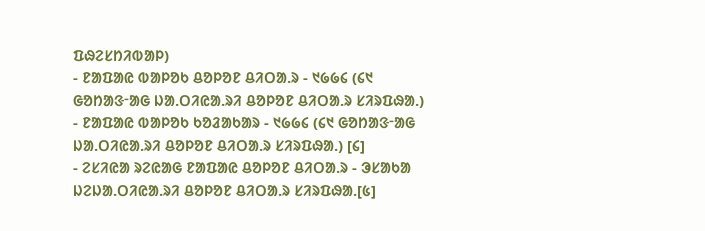ᱯᱷᱮᱥᱴᱤᱵᱟᱞ)
- ᱱᱟᱯᱟᱭ ᱵᱟᱞᱚᱠ ᱪᱚᱞᱚᱱ ᱪᱤᱛᱟ.ᱨ - ᱑᱙᱙᱔ (᱔᱑ ᱜᱚᱴᱟᱝᱼᱟᱜ ᱡᱟ.ᱛᱤᱭᱟ.ᱨᱤ ᱪᱚᱞᱚᱱ ᱪᱤᱛᱟ.ᱨ ᱥᱤᱨᱯᱷᱟ.)
- ᱱᱟᱯᱟᱭ ᱵᱟᱞᱚᱠ ᱠᱚᱲᱟᱠᱟᱨ - ᱑᱙᱙᱔ (᱔᱑ ᱜᱚᱴᱟᱝᱼᱟᱜ ᱡᱟ.ᱛᱤᱭᱟ.ᱨᱤ ᱪᱚᱞᱚᱱ ᱪᱤᱛᱟ.ᱨ ᱥᱤᱨᱯᱷᱟ.) [᱔]
- ᱮᱥᱤᱭᱟ ᱨᱮᱭᱟᱜ ᱱᱟᱯᱟᱭ ᱪᱚᱞᱚᱱ ᱪᱤᱛᱟ.ᱨ - ᱳᱥᱟᱠᱟ ᱡᱮᱡᱟ.ᱛᱤᱭᱟ.ᱨᱤ ᱪᱚᱞᱚᱱ ᱪᱤᱛᱟ.ᱨ ᱥᱤᱨᱯᱷᱟ.[᱕]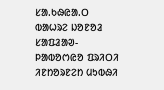ᱥᱟ.ᱠᱷᱭᱟ.ᱛ
ᱵᱟᱦᱨᱮ ᱡᱚᱱᱚᱲ
ᱥᱟᱯᱲᱟᱣ- ᱞᱟᱵᱚᱬᱭᱚ ᱯᱨᱤᱛᱤ ᱤᱱᱴᱚᱨᱱᱮᱴ ᱢᱩᱵᱷᱤ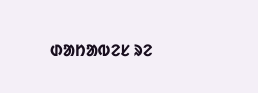ᱰᱟᱴᱟᱵᱮᱥ ᱨᱮ